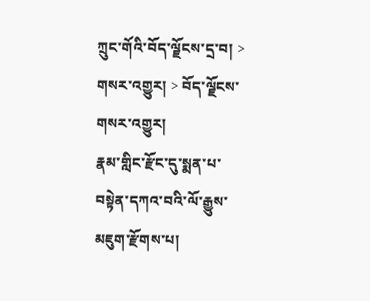ཀྲུང་གོའི་བོད་ལྗོངས་དྲ་བ། > གསར་འགྱུར། > བོད་ལྗོངས་གསར་འགྱུར།
རྣམ་གླིང་རྫོང་དུ་སྨན་པ་བསྟེན་དཀའ་བའི་ལོ་རྒྱུས་མཇུག་རྫོགས་པ།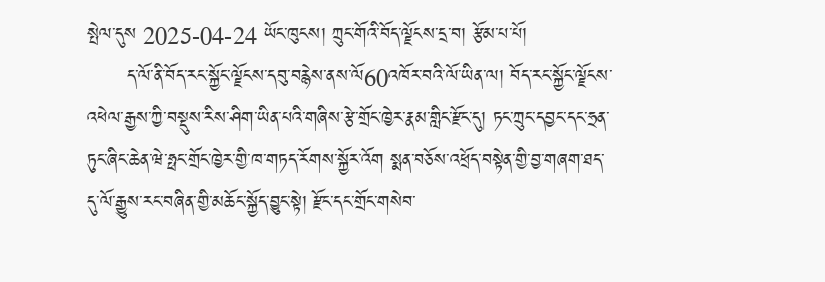སྤེལ་དུས 2025-04-24 ཡོང་ཁུངས། ཀྲུང་གོའི་བོད་ལྗོངས་དྲ་བ། རྩོམ་པ་པོ།
      ད་ལོ་ནི་བོད་རང་སྐྱོང་ལྗོངས་དབུ་བརྙེས་ནས་ལོ60འཁོར་བའི་ལོ་ཡིན་ལ། བོད་རང་སྐྱོང་ལྗོངས་འཕེལ་རྒྱས་ཀྱི་བསྡུས་རིས་ཤིག་ཡིན་པའི་གཞིས་རྩེ་གྲོང་ཁྱེར་རྣམ་གླིང་རྫོང་དུ། ཏང་ཀྲུང་དབྱང་དང་ཧྲན་ཏུང་ཞིང་ཆེན་ཝེ་ཧྥང་གྲོང་ཁྱེར་གྱི་ཁ་གཏད་རོགས་སྐྱོར་འོག སྨན་བཅོས་འཕྲོད་བསྟེན་གྱི་བྱ་གཞག་ཐད་དུ་ལོ་རྒྱུས་རང་བཞིན་གྱི་མཆོང་སྐྱོད་བྱུང་སྟེ། རྫོང་དང་གྲོང་གསེབ་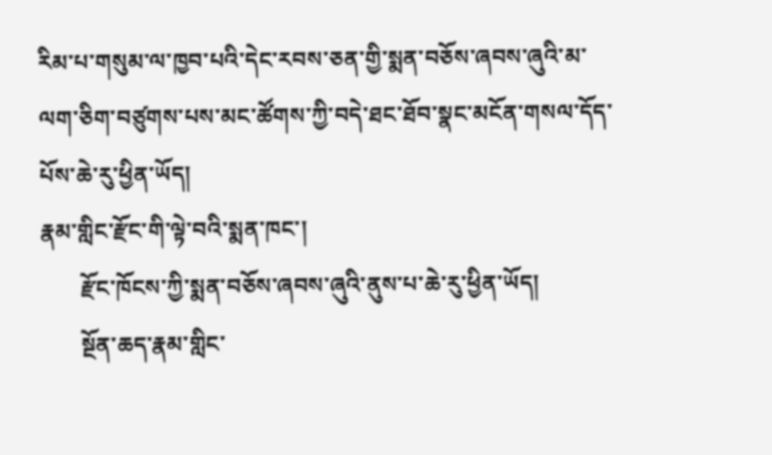རིམ་པ་གསུམ་ལ་ཁྱབ་པའི་དེང་རབས་ཅན་གྱི་སྨན་བཅོས་ཞབས་ཞུའི་མ་ལག་ཅིག་བཙུགས་པས་མང་ཚོགས་ཀྱི་བདེ་ཐང་ཐོབ་སྣང་མངོན་གསལ་དོད་པོས་ཆེ་རུ་ཕྱིན་ཡོད།
རྣམ་གླིང་རྫོང་གི་ལྟེ་བའི་སྨན་ཁང་།
       རྫོང་ཁོངས་ཀྱི་སྨན་བཅོས་ཞབས་ཞུའི་ནུས་པ་ཆེ་རུ་ཕྱིན་ཡོད།
       སྔོན་ཆད་རྣམ་གླིང་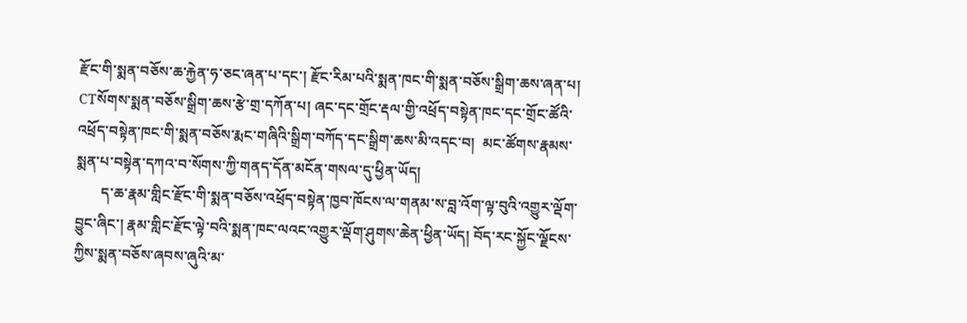རྫོང་གི་སྨན་བཅོས་ཆ་རྐྱེན་ཧ་ཅང་ཞན་པ་དང་། རྫོང་རིམ་པའི་སྨན་ཁང་གི་སྨན་བཅོས་སྒྲིག་ཆས་ཞན་པ། CTསོགས་སྨན་བཅོས་སྒྲིག་ཆས་རྩེ་གྲ་དཀོན་པ། ཞང་དང་གྲོང་རྡལ་གྱི་འཕྲོད་བསྟེན་ཁང་དང་གྲོང་ཚོའི་འཕྲོད་བསྟེན་ཁང་གི་སྨན་བཅོས་རྨང་གཞིའི་སྒྲིག་བཀོད་དང་སྒྲིག་ཆས་མི་འདང་བ།  མང་ཚོགས་རྣམས་སྨན་པ་བསྟེན་དཀའ་བ་སོགས་ཀྱི་གནད་དོན་མངོན་གསལ་དུ་ཕྱིན་ཡོད།
       ད་ཆ་རྣམ་གླིང་རྫོང་གི་སྨན་བཅོས་འཕྲོད་བསྟེན་ཁྱབ་ཁོངས་ལ་གནམ་ས་བླ་འོག་ལྟ་བུའི་འགྱུར་ལྡོག་བྱུང་ཞིང་། རྣམ་གླིང་རྫོང་ལྟེ་བའི་སྨན་ཁང་ལའང་འགྱུར་ལྡོག་ཤུགས་ཆེན་ཕྱིན་ཡོད། བོད་རང་སྐྱོང་ལྗོངས་ཀྱིས་སྨན་བཅོས་ཞབས་ཞུའི་མ་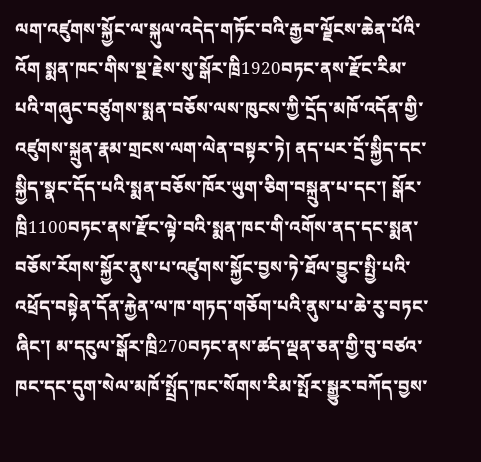ལག་འཛུགས་སྐྱོང་ལ་སྐུལ་འདེད་གཏོང་བའི་རྒྱབ་ལྗོངས་ཆེན་པོའི་འོག སྨན་ཁང་གིས་སྔ་རྗེས་སུ་སྒོར་ཁྲི1920བཏང་ནས་རྫོང་རིམ་པའི་གཞུང་བཙུགས་སྨན་བཅོས་ལས་ཁུངས་ཀྱི་དྲོད་མཁོ་འདོན་གྱི་འཛུགས་སྐྲུན་རྣམ་གྲངས་ལག་ལེན་བསྟར་ཏེ། ནད་པར་དྲོ་སྐྱིད་དང་སྐྱིད་སྣང་དོད་པའི་སྨན་བཅོས་ཁོར་ཡུག་ཅིག་བསྐྲུན་པ་དང་། སྒོར་ཁྲི1100བཏང་ནས་རྫོང་ལྟེ་བའི་སྨན་ཁང་གི་འགོས་ནད་དང་སྨན་བཅོས་རོགས་སྐྱོར་ནུས་པ་འཛུགས་སྐྱོང་བྱས་ཏེ་ཐོལ་བྱུང་སྤྱི་པའི་འཕྲོད་བསྟེན་དོན་རྐྱེན་ལ་ཁ་གཏད་གཅོག་པའི་ནུས་པ་ཆེ་རུ་བཏང་ཞིང་། མ་དངུལ་སྒོར་ཁྲི270བཏང་ནས་ཚད་ལྡན་ཅན་གྱི་བུ་བཙའ་ཁང་དང་དུག་སེལ་མཁོ་སྤྲོད་ཁང་སོགས་རིམ་སྤོར་སྒྱུར་བཀོད་བྱས་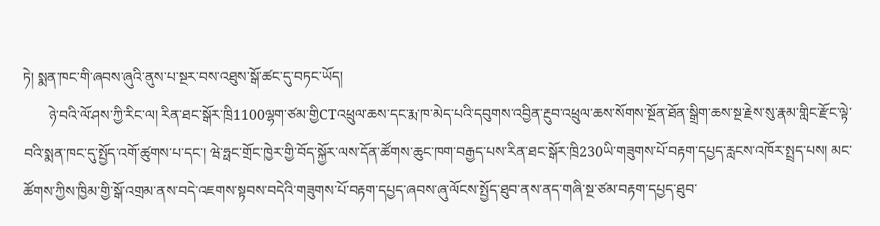ཏེ། སྨན་ཁང་གི་ཞབས་ཞུའི་ནུས་པ་སྔར་བས་འཐུས་སྒོ་ཚང་དུ་བཏང་ཡོད།
       ཉེ་བའི་ལོ་ཤས་ཀྱི་རིང་ལ། རིན་ཐང་སྒོར་ཁྲི1100ལྷག་ཙམ་གྱིCTའཕྲུལ་ཆས་དང་རྨ་ཁ་མེད་པའི་དབུགས་འབྱིན་རྔུབ་འཕྲུལ་ཆས་སོགས་སྔོན་ཐོན་སྒྲིག་ཆས་སྔ་རྗེས་སུ་རྣམ་གླིང་རྫོང་ལྟེ་བའི་སྨན་ཁང་དུ་སྤྱོད་འགོ་ཚུགས་པ་དང་། ཝེ་ཧྥང་གྲོང་ཁྱེར་གྱི་བོད་སྐྱོར་ལས་དོན་ཚོགས་ཆུང་ཁག་བརྒྱད་པས་རིན་ཐང་སྒོར་ཁྲི230ཡི་གཟུགས་པོ་བརྟག་དཔྱད་རླངས་འཁོར་སྤྲད་པས། མང་ཚོགས་ཀྱིས་ཁྱིམ་གྱི་སྒོ་འགྲམ་ནས་བདེ་འཇགས་སྟབས་བདེའི་གཟུགས་པོ་བརྟག་དཔྱད་ཞབས་ཞུ་ལོངས་སྤྱོད་ཐུབ་ནས་ནད་གཞི་སྔ་ཙམ་བརྟག་དཔྱད་ཐུབ་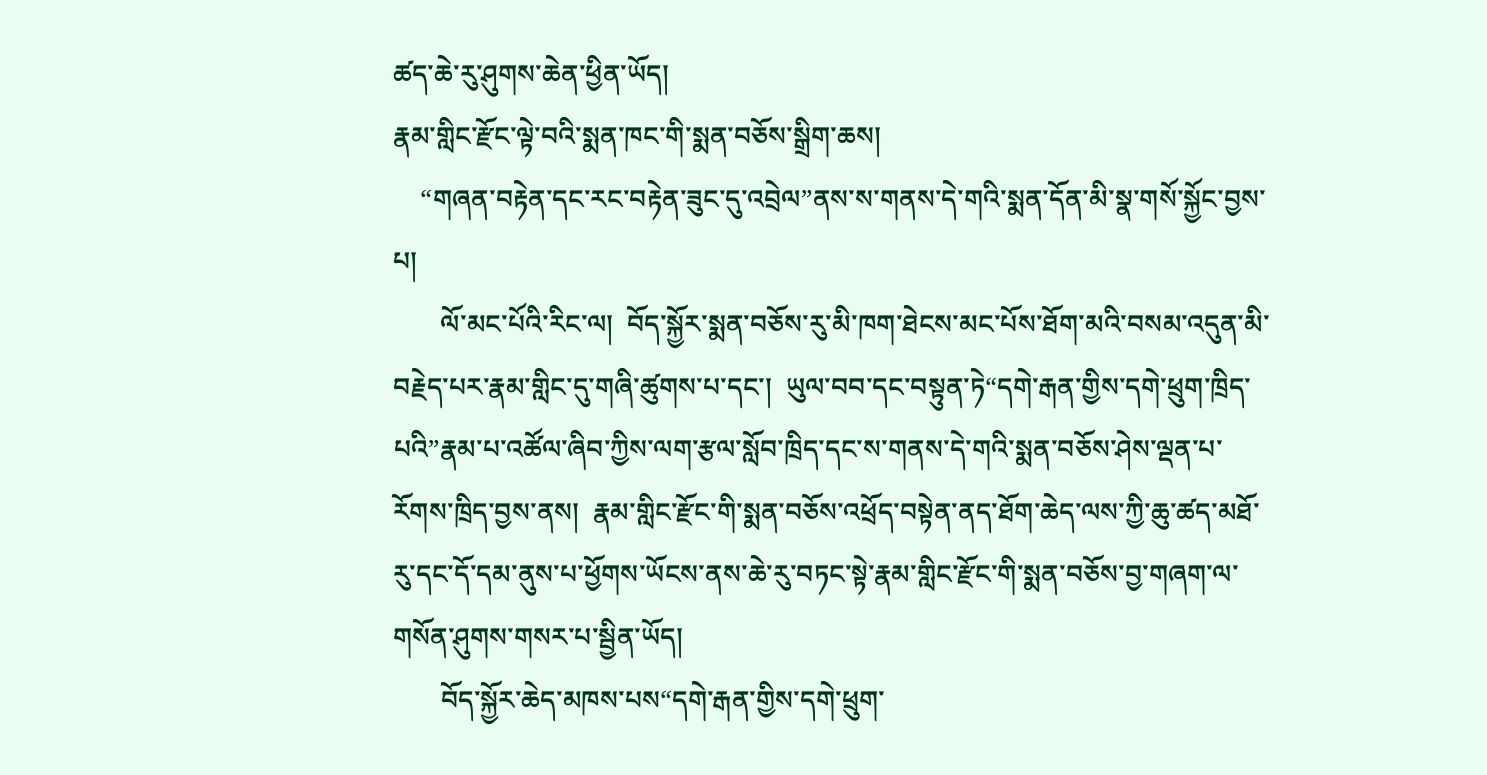ཚད་ཆེ་རུ་ཤུགས་ཆེན་ཕྱིན་ཡོད།
རྣམ་གླིང་རྫོང་ལྟེ་བའི་སྨན་ཁང་གི་སྨན་བཅོས་སྒྲིག་ཆས།
    “གཞན་བརྟེན་དང་རང་བརྟེན་ཟུང་དུ་འབྲེལ”ནས་ས་གནས་དེ་གའི་སྨན་དོན་མི་སྣ་གསོ་སྐྱོང་བྱས་པ།
       ལོ་མང་པོའི་རིང་ལ།  བོད་སྐྱོར་སྨན་བཅོས་རུ་མི་ཁག་ཐེངས་མང་པོས་ཐོག་མའི་བསམ་འདུན་མི་བརྗེད་པར་རྣམ་གླིང་དུ་གཞི་ཚུགས་པ་དང་།  ཡུལ་བབ་དང་བསྟུན་ཏེ“དགེ་རྒན་གྱིས་དགེ་ཕྲུག་ཁྲིད་པའི”རྣམ་པ་འཚོལ་ཞིབ་ཀྱིས་ལག་རྩལ་སློབ་ཁྲིད་དང་ས་གནས་དེ་གའི་སྨན་བཅོས་ཤེས་ལྡན་པ་རོགས་ཁྲིད་བྱས་ནས།  རྣམ་གླིང་རྫོང་གི་སྨན་བཅོས་འཕྲོད་བསྟེན་ནད་ཐོག་ཆེད་ལས་ཀྱི་ཆུ་ཚད་མཐོ་རུ་དང་དོ་དམ་ནུས་པ་ཕྱོགས་ཡོངས་ནས་ཆེ་རུ་བཏང་སྟེ་རྣམ་གླིང་རྫོང་གི་སྨན་བཅོས་བྱ་གཞག་ལ་གསོན་ཤུགས་གསར་པ་སྦྱིན་ཡོད།
       བོད་སྐྱོར་ཆེད་མཁས་པས“དགེ་རྒན་གྱིས་དགེ་ཕྲུག་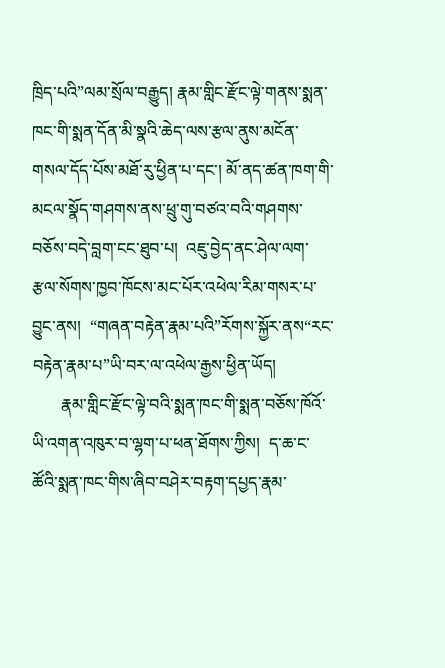ཁྲིད་པའི”ལམ་སྲོལ་བརྒྱུད། རྣམ་གླིང་རྫོང་ལྟེ་གནས་སྨན་ཁང་གི་སྨན་དོན་མི་སྣའི་ཆེད་ལས་རྩལ་ནུས་མངོན་གསལ་དོད་པོས་མཐོ་རུ་ཕྱིན་པ་དང་། མོ་ནད་ཚན་ཁག་གི་མངལ་སྣོད་གཤགས་ནས་ཕྲུ་གུ་བཙའ་བའི་གཤགས་བཅོས་བདེ་བླག་ངང་ཐུབ་པ།  འཇུ་བྱེད་ནང་ཤེལ་ལག་རྩལ་སོགས་ཁྱབ་ཁོངས་མང་པོར་འཕེལ་རིམ་གསར་པ་བྱུང་ནས།  “གཞན་བརྟེན་རྣམ་པའི”རོགས་སྐྱོར་ནས“རང་བརྟེན་རྣམ་པ”ཡི་བར་ལ་འཕེལ་རྒྱས་ཕྱིན་ཡོད།
       རྣམ་གླིང་རྫོང་ལྟེ་བའི་སྨན་ཁང་གི་སྨན་བཅོས་ཁོའོ་ཡི་འགན་འཁུར་བ་ལྷག་པ་ཕན་ཐོགས་ཀྱིས།  ད་ཆ་ང་ཚོའི་སྨན་ཁང་གིས་ཞིབ་བཤེར་བརྟག་དཔྱད་རྣམ་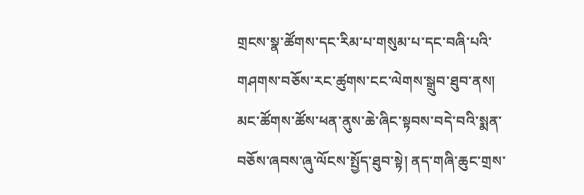གྲངས་སྣ་ཚོགས་དང་རིམ་པ་གསུམ་པ་དང་བཞི་པའི་གཤགས་བཅོས་རང་ཚུགས་ངང་ལེགས་སྒྲུབ་ཐུབ་ནས།  མང་ཚོགས་ཚོས་ཕན་ནུས་ཆེ་ཞིང་སྟབས་བདེ་བའི་སྨན་བཅོས་ཞབས་ཞུ་ལོངས་སྤྱོད་ཐུབ་སྟེ། ནད་གཞི་ཆུང་གྲས་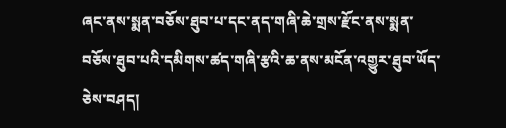ཞང་ནས་སྨན་བཅོས་ཐུབ་པ་དང་ནད་གཞི་ཆེ་གྲས་རྫོང་ནས་སྨན་བཅོས་ཐུབ་པའི་དམིགས་ཚད་གཞི་རྩའི་ཆ་ནས་མངོན་འགྱུར་ཐུབ་ཡོད་ཅེས་བཤད།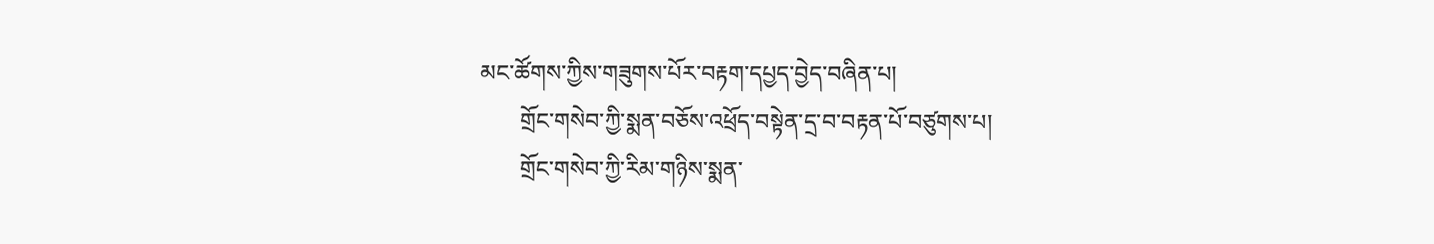མང་ཚོགས་ཀྱིས་གཟུགས་པོར་བརྟག་དཔྱད་བྱེད་བཞིན་པ།
       གྲོང་གསེབ་ཀྱི་སྨན་བཅོས་འཕྲོད་བསྟེན་དྲ་བ་བརྟན་པོ་བཙུགས་པ།
       གྲོང་གསེབ་ཀྱི་རིམ་གཉིས་སྨན་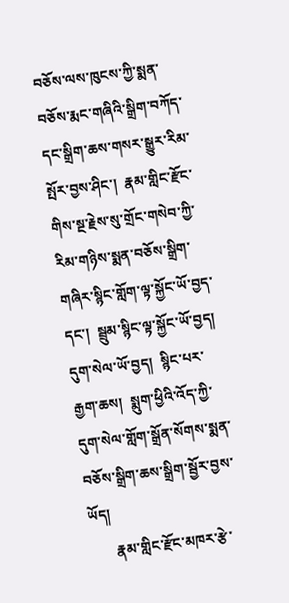བཅོས་ལས་ཁུངས་ཀྱི་སྨན་བཅོས་རྨང་གཞིའི་སྒྲིག་བཀོད་དང་སྒྲིག་ཆས་གསར་སྒྱུར་རིམ་སྤོར་བྱས་ཤིང་།  རྣམ་གླིང་རྫོང་གིས་སྔ་རྗེས་སུ་གྲོང་གསེབ་ཀྱི་རིམ་གཉིས་སྨན་བཅོས་སྒྲིག་གཞིར་སྙིང་གློག་ལྟ་སྐྱོང་ཡོ་བྱད་དང་།  སྦྲུམ་སྙིང་ལྟ་སྐྱོང་ཡོ་བྱད།  དུག་སེལ་ཡོ་བྱད།  སྙིང་པར་རྒྱག་ཆས།  སྨུག་ཕྱིའི་འོད་ཀྱི་དུག་སེལ་གློག་སྒྲོན་སོགས་སྨན་བཅོས་སྒྲིག་ཆས་སྒྲིག་སྦྱོར་བྱས་ཡོད།
       རྣམ་གླིང་རྫོང་མཁར་རྩེ་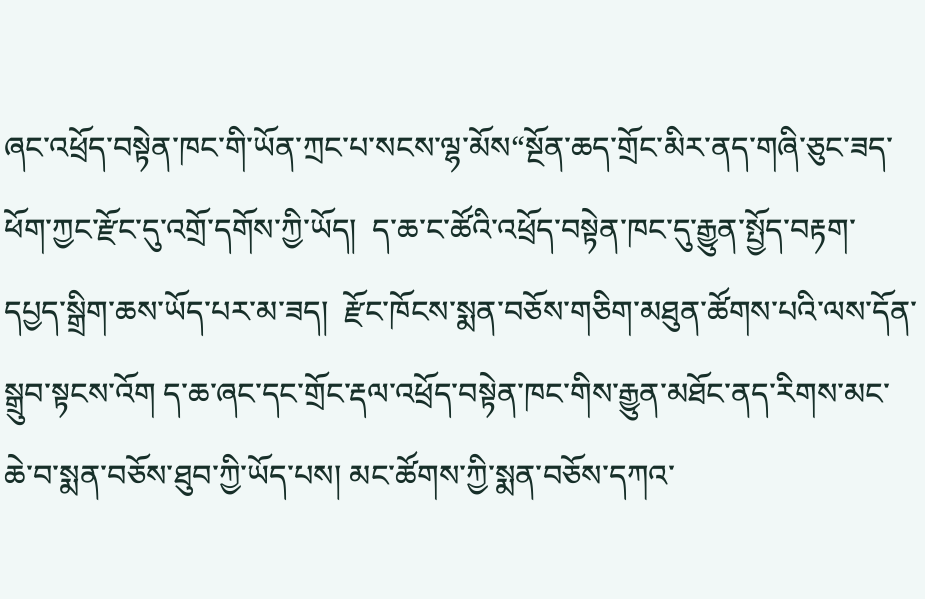ཞང་འཕྲོད་བསྟེན་ཁང་གི་ཡོན་ཀྲང་པ་སངས་ལྷ་མོས“སྔོན་ཆད་གྲོང་མིར་ནད་གཞི་ཅུང་ཟད་ཕོག་ཀྱང་རྫོང་དུ་འགྲོ་དགོས་ཀྱི་ཡོད།  ད་ཆ་ང་ཚོའི་འཕྲོད་བསྟེན་ཁང་དུ་རྒྱུན་སྤྱོད་བརྟག་དཔྱད་སྒྲིག་ཆས་ཡོད་པར་མ་ཟད།  རྫོང་ཁོངས་སྨན་བཅོས་གཅིག་མཐུན་ཚོགས་པའི་ལས་དོན་སྒྲུབ་སྟངས་འོག ད་ཆ་ཞང་དང་གྲོང་རྡལ་འཕྲོད་བསྟེན་ཁང་གིས་རྒྱུན་མཐོང་ནད་རིགས་མང་ཆེ་བ་སྨན་བཅོས་ཐུབ་ཀྱི་ཡོད་པས། མང་ཚོགས་ཀྱི་སྨན་བཅོས་དཀའ་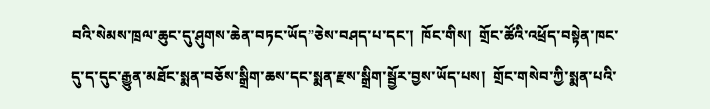བའི་སེམས་ཁྲལ་ཆུང་དུ་ཤུགས་ཆེན་བཏང་ཡོད”ཅེས་བཤད་པ་དང་།  ཁོང་གིས།  གྲོང་ཚོའི་འཕྲོད་བསྟེན་ཁང་དུ་ད་དུང་རྒྱུན་མཐོང་སྨན་བཅོས་སྒྲིག་ཆས་དང་སྨན་རྫས་སྒྲིག་སྦྱོར་བྱས་ཡོད་པས།  གྲོང་གསེབ་ཀྱི་སྨན་པའི་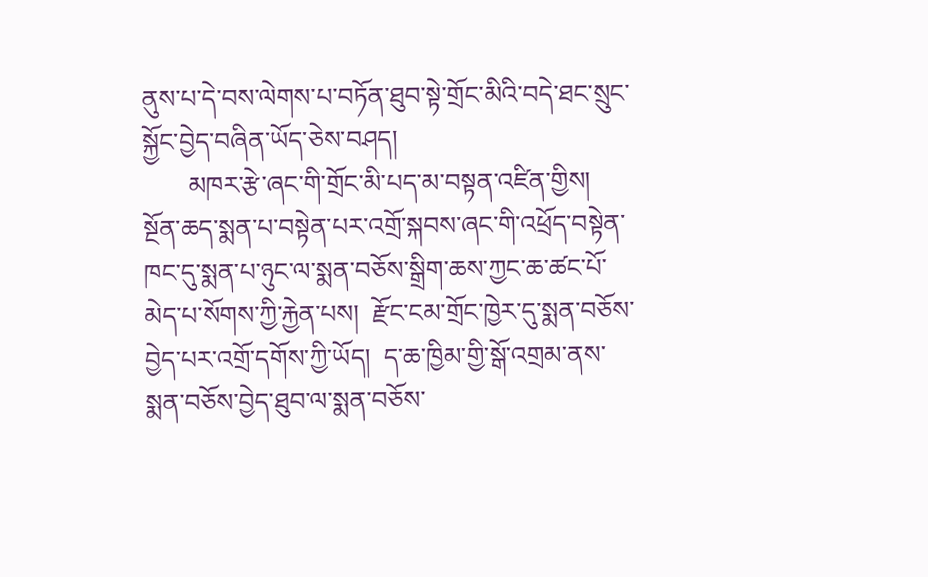ནུས་པ་དེ་བས་ལེགས་པ་བཏོན་ཐུབ་སྟེ་གྲོང་མིའི་བདེ་ཐང་སྲུང་སྐྱོང་བྱེད་བཞིན་ཡོད་ཅེས་བཤད།
       མཁར་རྩེ་ཞང་གི་གྲོང་མི་པད་མ་བསྟན་འཛིན་གྱིས།  སྔོན་ཆད་སྨན་པ་བསྟེན་པར་འགྲོ་སྐབས་ཞང་གི་འཕྲོད་བསྟེན་ཁང་དུ་སྨན་པ་ཉུང་ལ་སྨན་བཅོས་སྒྲིག་ཆས་ཀྱང་ཆ་ཚང་པོ་མེད་པ་སོགས་ཀྱི་རྐྱེན་པས།  རྫོང་ངམ་གྲོང་ཁྱེར་དུ་སྨན་བཅོས་བྱེད་པར་འགྲོ་དགོས་ཀྱི་ཡོད།  ད་ཆ་ཁྱིམ་གྱི་སྒོ་འགྲམ་ནས་སྨན་བཅོས་བྱེད་ཐུབ་ལ་སྨན་བཅོས་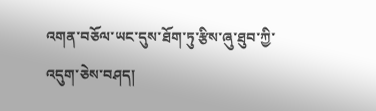འགན་བཅོལ་ཡང་དུས་ཐོག་ཏུ་རྩིས་ཞུ་ཐུབ་ཀྱི་འདུག་ཅེས་བཤད།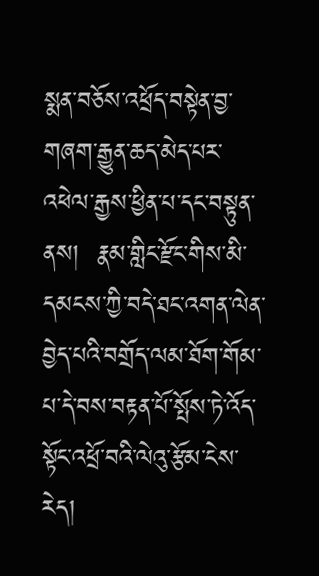སྨན་བཅོས་འཕྲོད་བསྟེན་བྱ་གཞག་རྒྱུན་ཆད་མེད་པར་འཕེལ་རྒྱས་ཕྱིན་པ་དང་བསྟུན་ནས།  རྣམ་གླིང་རྫོང་གིས་མི་དམངས་ཀྱི་བདེ་ཐང་འགན་ལེན་བྱེད་པའི་བགྲོད་ལམ་ཐོག་གོམ་པ་དེ་བས་བརྟན་པོ་སྤོས་ཏེ་འོད་སྟོང་འཕྲོ་བའི་ལེའུ་རྩོམ་ངེས་རེད།